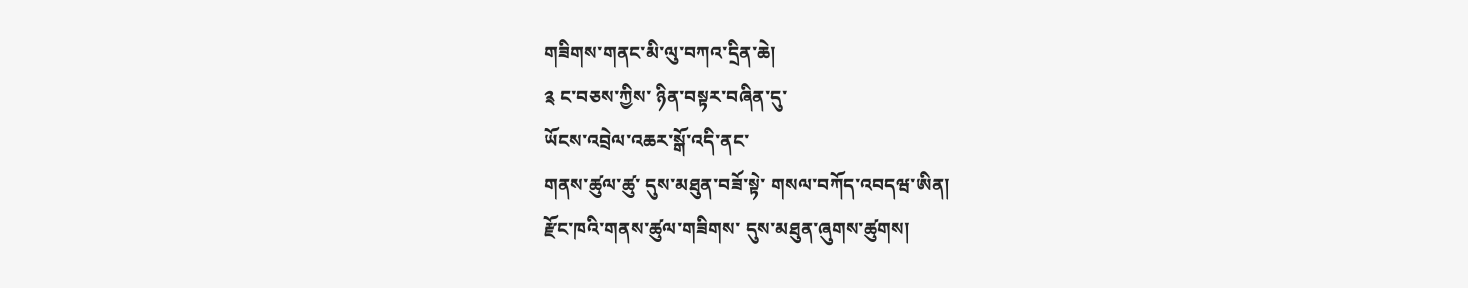གཟིགས་གནང་མི་ལུ་བཀའ་དྲིན་ཆེ།
༉ ང་བཅས་ཀྱིས་ ཉིན་བསྟར་བཞིན་དུ་
ཡོངས་འབྲེལ་འཆར་སྒོ་འདི་ནང་
གནས་ཚུལ་ཚུ་ དུས་མཐུན་བཟོ་སྟེ་ གསལ་བཀོད་འབདཝ་ཨིན།
རྫོང་ཁའི་གནས་ཚུལ་གཟིགས་ དུས་མཐུན་ཞུགས་ཚུགས།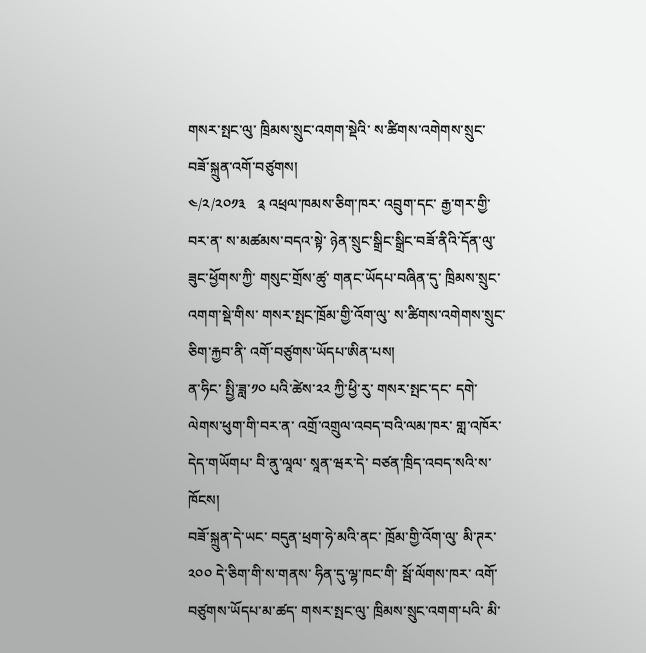གསར་སྤང་ལུ་ ཁྲིམས་སྲུང་འགག་སྡེའི་ ས་ཚིགས་འགེགས་སྲུང་བཟོ་སྐྲུན་འགོ་བཙུགས།
༤/༢/༢༠༡༣   ༉ འཕྲལ་ཁམས་ཅིག་ཁར་ འབྲུག་དང་ རྒྱ་གར་གྱི་བར་ན་ ས་མཚམས་བདའ་སྟེ་ ཉེན་སྲུང་སྒྲིང་སྒྲིང་བཟོ་ནིའི་དོན་ལུ་ ཟུང་ཕྱོགས་ཀྱི་ གསུང་གྲོས་ཚུ་ གནང་ཡོདཔ་བཞིན་དུ་ ཁྲིམས་སྲུང་འགག་སྡེ་གིས་ གསར་སྤང་ཁྲོམ་གྱི་འོག་ལུ་ ས་ཚིགས་འགེགས་སྲུང་ཅིག་རྐྱབ་ནི་ འགོ་བཙུགས་ཡོདཔ་ཨིན་པས།
ན་ཧིང་ སྤྱི་ཟླ་༡༠ པའི་ཚེས་༢༢ ཀྱི་ཕྱི་རུ་ གསར་སྤང་དང་ དགེ་ལེགས་ཕུག་གི་བར་ན་ འགྲོ་འགྲུལ་འབད་བའི་ལམ་ཁར་ གླ་འཁོར་དེད་གཡོགཔ་ བི་ནུ་ལཱལ་ སཱན་ཝར་དེ་ བཙན་ཁྲིད་འབད་སའི་ས་ཁོངས།
བཟོ་སྐྲུན་དེ་ཡང་ བདུན་ཕྲག་ཧེ་མའི་ནང་ ཁྲོམ་གྱི་འོག་ལུ་ མི་ཊར་༢༠༠ དེ་ཅིག་གི་ས་གནས་ ཧིན་དུ་ལྷ་ཁང་གི་ སྦོ་ལོགས་ཁར་ འགོ་བཙུགས་ཡོདཔ་མ་ཚད་ གསར་སྤང་ལུ་ ཁྲིམས་སྲུང་འགག་པའི་ མི་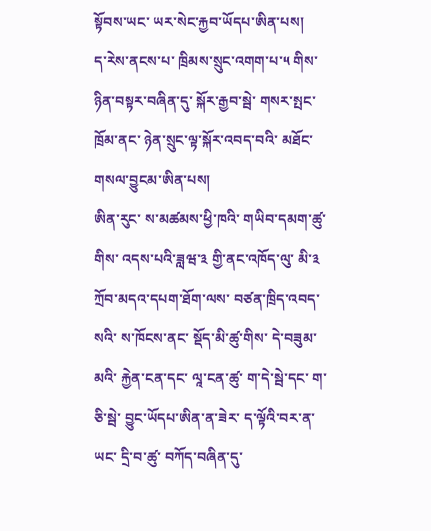སྟོབས་ཡང་ ཡར་སེང་རྐྱབ་ཡོདཔ་ཨིན་པས།
ད་རེས་ནངས་པ་ ཁྲིམས་སྲུང་འགག་པ་༥ གིས་ ཉིན་བསྟར་བཞིན་དུ་ སྐོར་རྒྱབ་སྦེ་ གསར་སྤང་ཁྲོམ་ནང་ ཉེན་སྲུང་ལྟ་སྐོར་འབད་བའི་ མཐོང་གསལ་བྱུངམ་ཨིན་པས།
ཨིན་རུང་ ས་མཚམས་ཕྱི་ཁའི་ གཡིབ་དམག་ཚུ་གིས་ འདས་པའི་ཟླཝ་༣ གྱི་ནང་འཁོད་ལུ་ མི་༣ ཀྲོབ་མདའ་དཔག་ཐོག་ལས་ བཙན་ཁྲིད་འབད་སའི་ ས་ཁོངས་ནང་ སྡོད་མི་ཚུ་གིས་ དེ་བཟུམ་མའི་ རྐྱེན་ངན་དང་ ལཱ་ངན་ཚུ་ ག་དེ་སྦེ་དང་ ག་ཅི་སྦེ་ བྱུང་ཡོདཔ་ཨིན་ན་ཟེར་ ད་ལྟོའི་བར་ན་ཡང་ དྲི་བ་ཚུ་ བཀོད་བཞིན་དུ་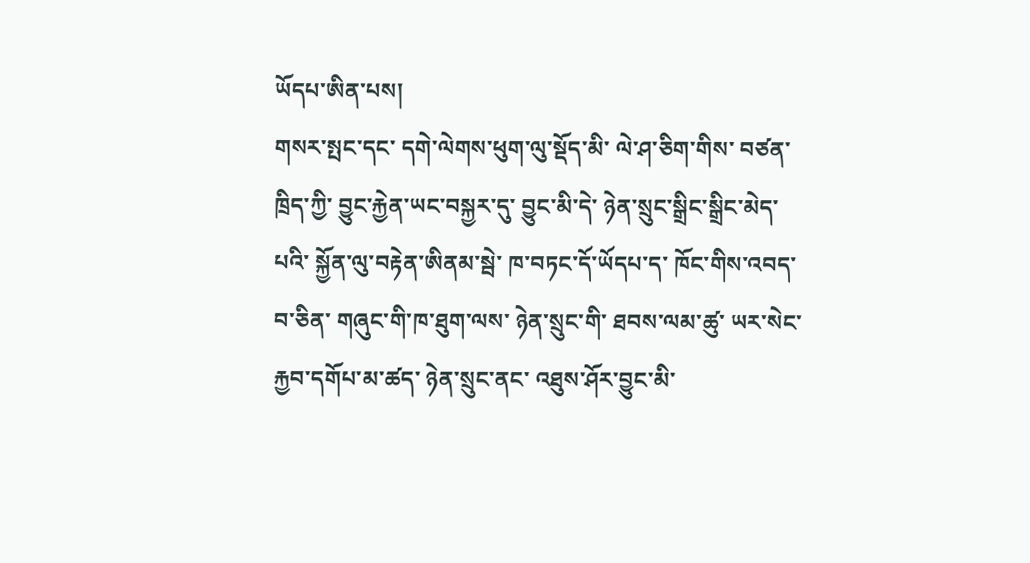ཡོདཔ་ཨིན་པས།
གསར་སྤང་དང་ དགེ་ལེགས་ཕུག་ལུ་སྡོད་མི་ ལེ་ཤ་ཅིག་གིས་ བཙན་ཁྲིད་ཀྱི་ བྱུང་རྐྱེན་ཡང་བསྐྱར་དུ་ བྱུང་མི་དེ་ ཉེན་སྲུང་སྒྲིང་སྒྲིང་མེད་པའི་ སྐྱོན་ལུ་བརྟེན་ཨིནམ་སྦེ་ ཁ་བཏང་དོ་ཡོདཔ་ད་ ཁོང་གིས་འབད་བ་ཅིན་ གཞུང་གི་ཁ་ཐུག་ལས་ ཉེན་སྲུང་གི་ ཐབས་ལམ་ཚུ་ ཡར་སེང་རྐྱབ་དགོཔ་མ་ཚད་ ཉེན་སྲུང་ནང་ འཐུས་ཤོར་བྱུང་མི་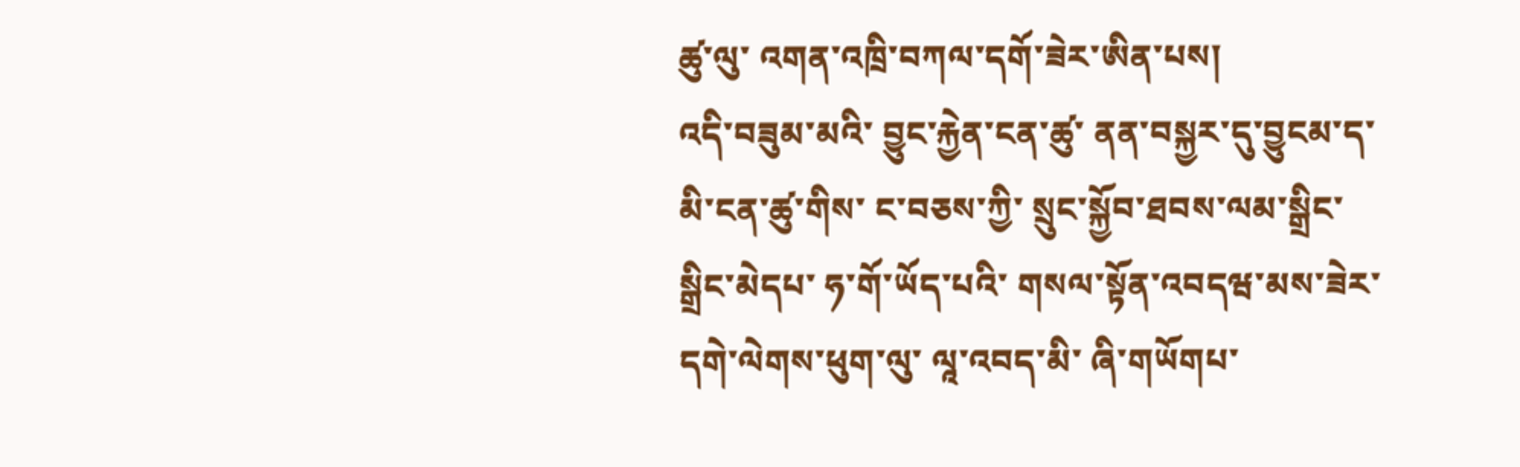ཚུ་ལུ་ འགན་འཁྲི་བཀལ་དགོ་ཟེར་ཨིན་པས།
འདི་བཟུམ་མའི་ བྱུང་རྐྱེན་ངན་ཚུ་ ནན་བསྐྱར་དུ་བྱུངམ་ད་ མི་ངན་ཚུ་གིས་ ང་བཅས་ཀྱི་ སྲུང་སྐྱོབ་ཐབས་ལམ་སྒྲིང་སྒྲིང་མེདཔ་ ཧ་གོ་ཡོད་པའི་ གསལ་སྟོན་འབདཝ་མས་ཟེར་ དགེ་ལེགས་ཕུག་ལུ་ ལཱ་འབད་མི་ ཞི་གཡོགཔ་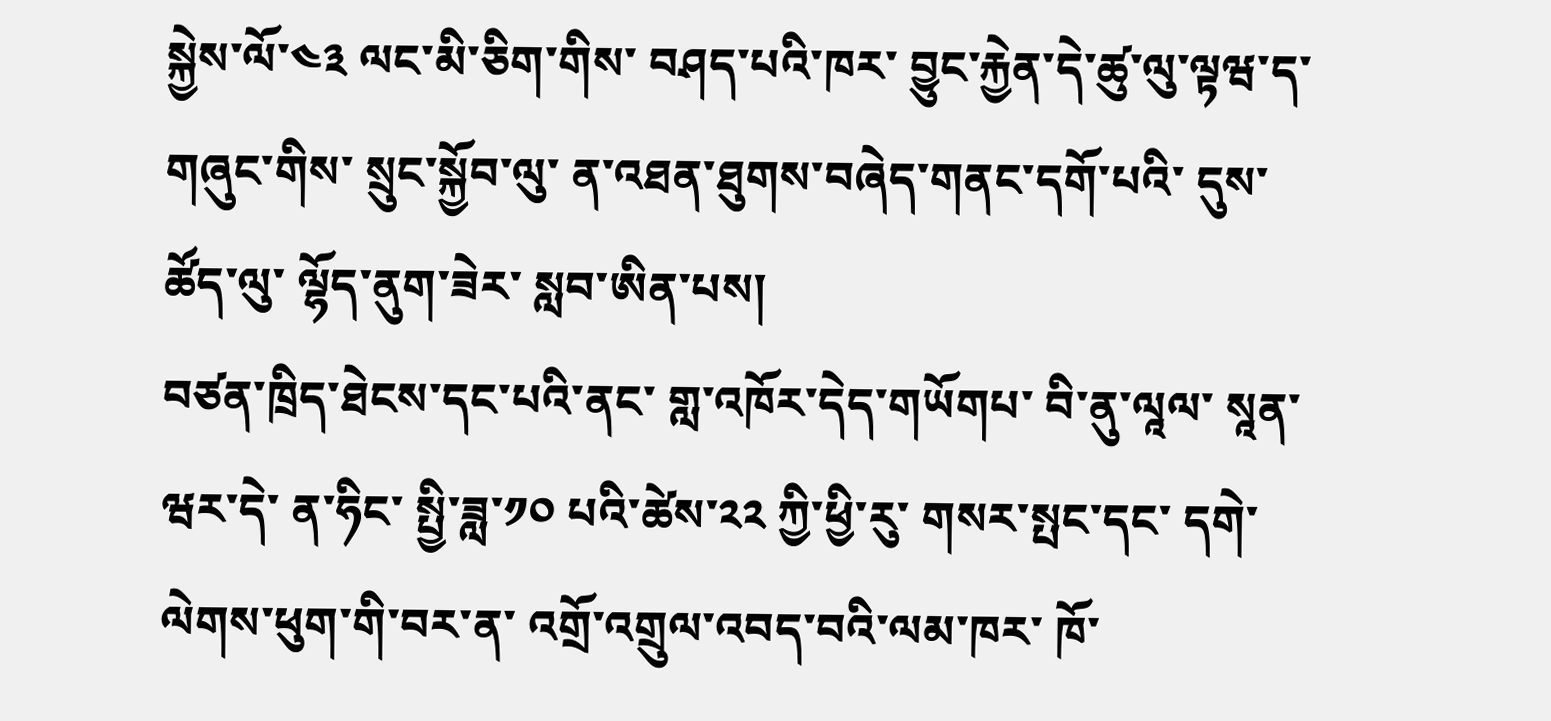སྐྱེས་ལོ་༤༣ ལང་མི་ཅིག་གིས་ བཤད་པའི་ཁར་ བྱུང་རྐྱེན་དེ་ཚུ་ལུ་ལྟཝ་ད་ གཞུང་གིས་ སྲུང་སྐྱོབ་ལུ་ ན་འཐན་ཐུགས་བཞེད་གནང་དགོ་པའི་ དུས་ཚོད་ལུ་ ལྷོད་ནུག་ཟེར་ སླབ་ཨིན་པས།
བཙན་ཁྲིད་ཐེངས་དང་པའི་ནང་ གླ་འཁོར་དེད་གཡོགཔ་ བི་ནུ་ལཱལ་ སཱན་ཝར་དེ་ ན་ཧིང་ སྤྱི་ཟླ་༡༠ པའི་ཚེས་༢༢ ཀྱི་ཕྱི་རུ་ གསར་སྤང་དང་ དགེ་ལེགས་ཕུག་གི་བར་ན་ འགྲོ་འགྲུལ་འབད་བའི་ལམ་ཁར་ ཁོ་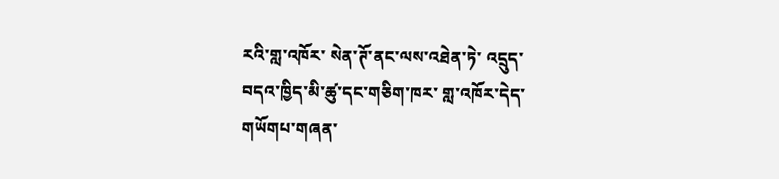རའི་གླ་འཁོར་ སེན་ཊོ་ནང་ལས་འཐེན་ཏེ་ འདྲུད་བདའ་ཁྱིད་མི་ཚུ་དང་གཅིག་ཁར་ གླ་འཁོར་དེད་གཡོགཔ་གཞན་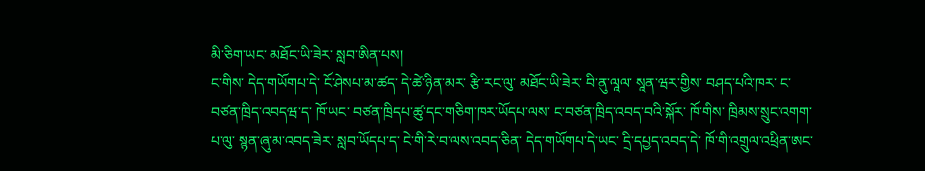མི་ཅིག་ཡང་ མཐོང་ཡི་ཟེར་ སླབ་ཨིན་པས།
ང་གིས་ དེད་གཡོགཔ་དེ་ ངོ་ཤེསཔ་མ་ཚད་ དེ་ཚེ་ཉིན་མར་ རྩི་རང་ལུ་ མཐོང་ཡི་ཟེར་ བི་ནུ་ལཱལ་ སཱན་ཝར་གྱིས་ བཤད་པའི་ཁར་ ང་ བཙན་ཁྲིད་འབདཝ་ད་ ཁོ་ཡང་ བཙན་ཁྲིདཔ་ཚུ་དང་གཅིག་ཁར་ཡོདཔ་ལས་ ང་བཙན་ཁྲིད་འབད་བའི་སྐོར་ ཁོ་གིས་ ཁྲིམས་སྲུང་འགག་པ་ལུ་ སྙན་ཞུ་མ་འབད་ཟེར་ སླབ་ཡོདཔ་ད་ ངེ་གི་རེ་བ་ལས་འབད་ཅིན་ དེད་གཡོགཔ་དེ་ཡང་ དྲི་དཔྱད་འབད་དེ་ ཁོ་གི་འགྲུལ་འཕྲིན་ཨང་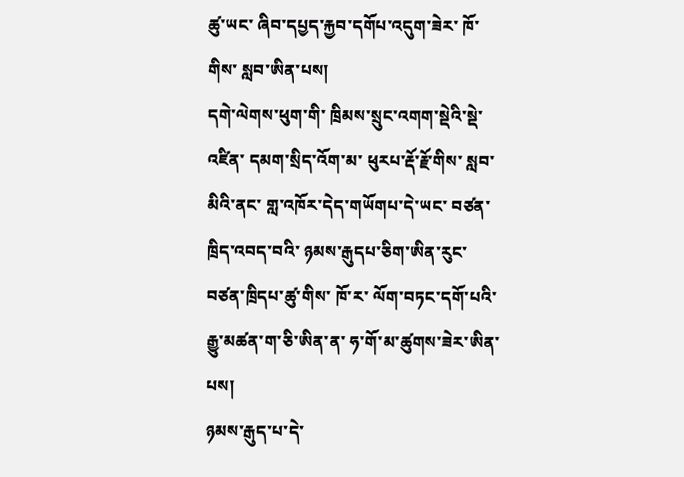ཚུ་ཡང་ ཞིབ་དཔྱད་རྐྱབ་དགོཔ་འདུག་ཟེར་ ཁོ་གིས་ སླབ་ཨིན་པས།
དགེ་ལེགས་ཕུག་གི་ ཁྲིམས་སྲུང་འགག་སྡེའི་སྡེ་འཛིན་ དམག་སྲིད་འོག་མ་ ཕུརཔ་རྡོ་རྗོ་གིས་ སླབ་མིའི་ནང་ གླ་འཁོར་དེད་གཡོགཔ་དེ་ཡང་ བཙན་ཁྲིད་འབད་བའི་ ཉམས་རྒུདཔ་ཅིག་ཨིན་རུང་ བཙན་ཁྲིདཔ་ཚུ་གིས་ ཁོ་ར་ ལོག་བཏང་དགོ་པའི་ རྒྱུ་མཚན་ག་ཅི་ཨིན་ན་ ཧ་གོ་མ་ཚུགས་ཟེར་ཨིན་པས།
ཉམས་རྒུད་པ་དེ་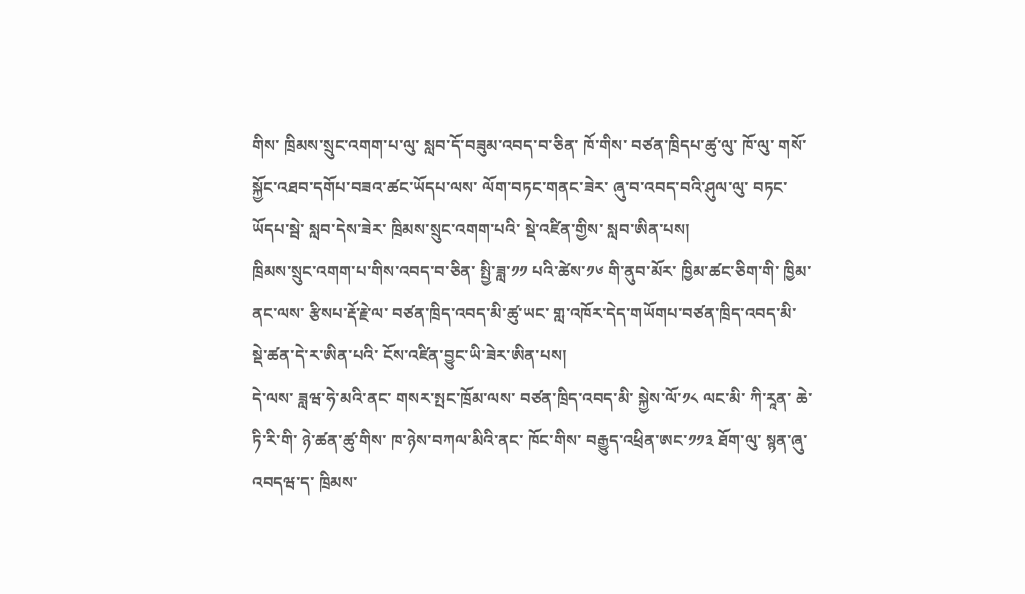གིས་ ཁྲིམས་སྲུང་འགག་པ་ལུ་ སླབ་དོ་བཟུམ་འབད་བ་ཅིན་ ཁོ་གིས་ བཙན་ཁྲིདཔ་ཚུ་ལུ་ ཁོ་ལུ་ གསོ་སྐྱོང་འཐབ་དགོཔ་བཟའ་ཚང་ཡོདཔ་ལས་ ལོག་བཏང་གནང་ཟེར་ ཞུ་བ་འབད་བའི་ཤུལ་ལུ་ བཏང་ཡོདཔ་སྦེ་ སླབ་དེས་ཟེར་ ཁྲིམས་སྲུང་འགག་པའི་ སྡེ་འཛིན་གྱིས་ སླབ་ཨིན་པས།
ཁྲིམས་སྲུང་འགག་པ་གིས་འབད་བ་ཅིན་ སྤྱི་ཟླ་༡༡ པའི་ཚེས་༡༦ གི་ནུབ་མོར་ ཁྱིམ་ཚང་ཅིག་གི་ ཁྱིམ་ནང་ལས་ རྩིསཔ་རྡོ་རྗེ་ལ་ བཙན་ཁྲིད་འབད་མི་ཚུ་ཡང་ གླ་འཁོར་དེད་གཡོགཔ་བཙན་ཁྲིད་འབད་མི་ སྡེ་ཚན་དེ་ར་ཨིན་པའི་ ངོས་འཛིན་བྱུང་ཡི་ཟེར་ཨིན་པས།
དེ་ལས་ ཟླཝ་ཧེ་མའི་ནང་ གསར་སྤང་ཁྲོམ་ལས་ བཙན་ཁྲིད་འབད་མི་ སྐྱེས་ལོ་༡༨ ལང་མི་ ཀི་རཱན་ ཆེ་ཏི་རི་གི་ ཉེ་ཚན་ཚུ་གིས་ ཁ་ཉེས་བཀལ་མིའི་ནང་ ཁོང་གིས་ བརྒྱུད་འཕྲིན་ཨང་༡༡༣ ཐོག་ལུ་ སྙན་ཞུ་འབདཝ་ད་ ཁྲིམས་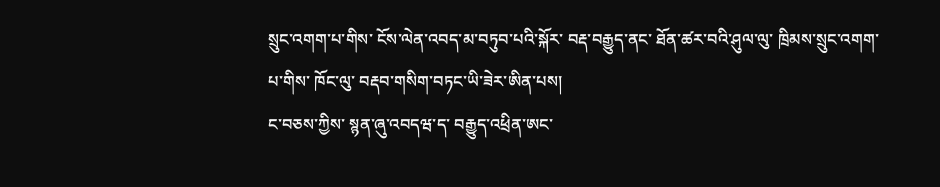སྲུང་འགག་པ་གིས་ ངོས་ལེན་འབད་མ་བཏུབ་པའི་སྐོར་ བརྡ་བརྒྱུད་ནང་ ཐོན་ཚར་བའི་ཤུལ་ལུ་ ཁྲིམས་སྲུང་འགག་པ་གིས་ ཁོང་ལུ་ བརྡབ་གསིག་བཏང་ཡི་ཟེར་ཨིན་པས།
ང་བཅས་ཀྱིས་ སྙན་ཞུ་འབདཝ་ད་ བརྒྱུད་འཕྲིན་ཨང་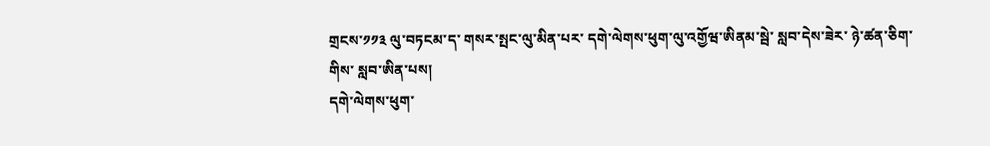གྲངས་༡༡༣ ལུ་བཏངམ་ད་ གསར་སྤང་ལུ་མིན་པར་ དགེ་ལེགས་ཕུག་ལུ་འགྱོཝ་ཨིནམ་སྦེ་ སླབ་དེས་ཟེར་ ཉེ་ཚན་ཅིག་གིས་ སླབ་ཨིན་པས།
དགེ་ལེགས་ཕུག་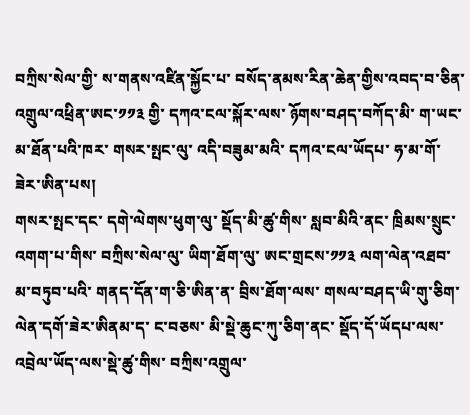བཀྲིས་སེལ་གྱི་ ས་གནས་འཛིན་སྐྱོང་པ་ བསོད་ནམས་རིན་ཆེན་གྱིས་འབད་བ་ཅིན་ འགྲུལ་འཕྲིན་ཨང་༡༡༣ གྱི་ དཀའ་ངལ་སྐོར་ལས་ ཉོགས་བཤད་བཀོད་མི་ ག་ཡང་མ་ཐོན་པའི་ཁར་ གསར་སྤང་ལུ་ འདི་བཟུམ་མའི་ དཀའ་ངལ་ཡོདཔ་ ཧ་མ་གོ་ཟེར་ཨིན་པས།
གསར་སྤང་དང་ དགེ་ལེགས་ཕུག་ལུ་ སྡོད་མི་ཚུ་གིས་ སླབ་མིའི་ནང་ ཁྲིམས་སྲུང་འགག་པ་གིས་ བཀྲིས་སེལ་ལུ་ ཡིག་ཐོག་ལུ་ ཨང་གྲངས་༡༡༣ ལག་ལེན་འཐབ་མ་བཏུབ་པའི་ གནད་དོན་ག་ཅི་ཨིན་ན་ བྲིས་ཐོག་ལས་ གསལ་བཤད་ཡི་གུ་ཅིག་ ལེན་དགོ་ཟེར་ཨིནམ་ད་ ང་བཅས་ མི་སྡེ་ཆུང་ཀུ་ཅིག་ནང་ སྡོད་དོ་ཡོདཔ་ལས་ འབྲེལ་ཡོད་ལས་སྡེ་ཚུ་གིས་ བཀྲིས་འགྲུལ་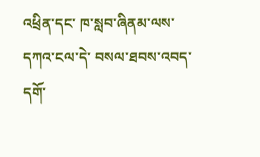འཕྲིན་དང་ ཁ་སླབ་ཞིནམ་ལས་ དཀའ་ངལ་དེ་ བསལ་ཐབས་འབད་དགོ་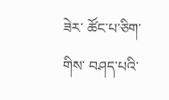ཟེར་ ཚོང་པ་ཅིག་གིས་ བཤད་པའི་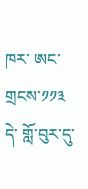ཁར་ ཨང་གྲངས་༡༡༣ དེ་ གློ་བུར་དུ་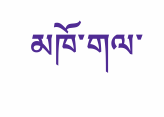མཁོ་གལ་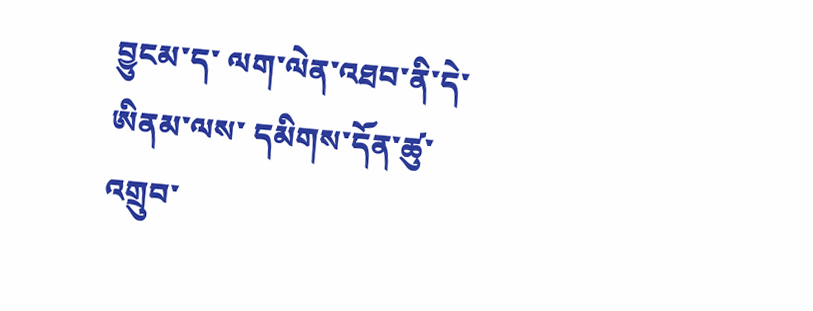བྱུངམ་ད་ ལག་ལེན་འཐབ་ནི་དེ་ཨིནམ་ལས་ དམིགས་དོན་ཚུ་ འགྲུབ་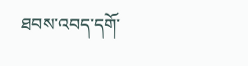ཐབས་འབད་དགོ་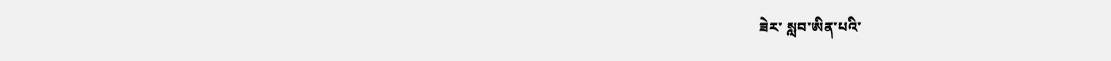ཟེར་ སླབ་ཨིན་པའི་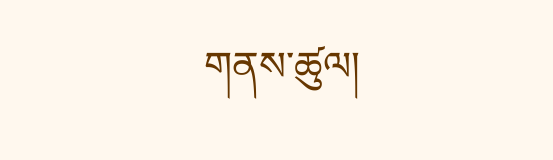གནས་ཚུལ།